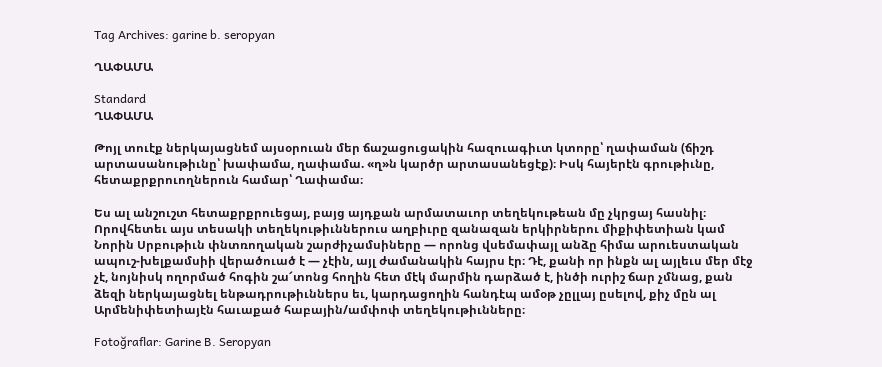Tag Archives: garine b. seropyan

ՂԱՓԱՄԱ

Standard
ՂԱՓԱՄԱ

Թոյլ տուէք ներկայացնեմ այսօրուան մեր ճաշացուցակին հազուագիւտ կտորը՝ ղափաման (ճիշդ արտասանութիւնը՝ խափամա, ղափամա. «ղ»ն կարծր արտասանեցէք)։ Իսկ հայերէն գրութիւնը, հետաքրքրուողներուն համար՝ Ղափամա։

Ես ալ անշուշտ հետաքրքրուեցայ, բայց այդքան արմատաւոր տեղեկութեան մը չկրցայ հասնիլ։ Որովհետեւ այս տեսակի տեղեկութիւններուս աղբիւրը զանազան երկիրներու միքիփետիան կամ Նորին Սրբութիւն փնտռողական շարժիչամսիները — որոնց վսեմափայլ անձը հիմա արուեստական ապուշ-խելքամսիի վերածուած է — չէին, այլ ժամանակին հայրս էր։ Դէ, քանի որ ինքն ալ այլեւս մեր մէջ չէ, նոյնիսկ ողորմած հոգին շա՜տոնց հողին հետ մէկ մարմին դարձած է, ինծի ուրիշ ճար չմնաց, քան ձեզի ներկայացնել ենթադրութիւններս եւ, կարդացողին հանդէպ ամօթ չըլլայ ըսելով, քիչ մըն ալ Արմենիփետիայէն հաւաքած հաբային/ամփոփ տեղեկութիւնները։

Fotoğraflar: Garine B. Seropyan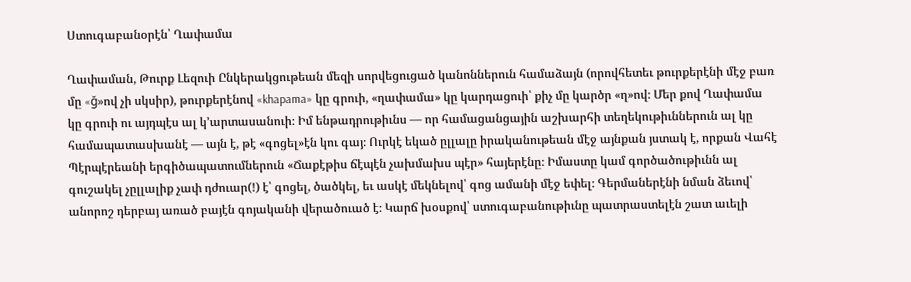Ստուգաբանօրէն՝ Ղափամա

Ղափաման, Թուրք Լեզուի Ընկերակցութեան մեզի սորվեցուցած կանոններուն համաձայն (որովհետեւ թուրքերէնի մէջ բառ մը «ğ»ով չի սկսիր), թուրքերէնով «khapama» կը գրուի, «ղափամա» կը կարդացուի՝ քիչ մը կարծր «ղ»ով։ Մեր քով Ղափամա կը գրուի ու այդպէս ալ կ’արտասանուի։ Իմ ենթադրութիւնս — որ համացանցային աշխարհի տեղեկութիւններուն ալ կը համապատասխանէ — այն է, թէ «գոցել»էն կու գայ։ Ուրկէ եկած ըլլալը իրականութեան մէջ այնքան յստակ է, որքան Վահէ Պէրպէրեանի երգիծապատումներուն «Ճաքէթիս ճէպէն չախմախս պէր» հայերէնը։ Իմաստը կամ գործածութիւնն ալ գուշակել չըլլալիք չափ դժուար(!) է՝ գոցել, ծածկել, եւ ասկէ մեկնելով՝ գոց ամանի մէջ եփել։ Գերմաներէնի նման ձեւով՝ անորոշ դերբայ առած բայէն գոյականի վերածուած է։ Կարճ խօսքով՝ ստուգաբանութիւնը պատրաստելէն շատ աւելի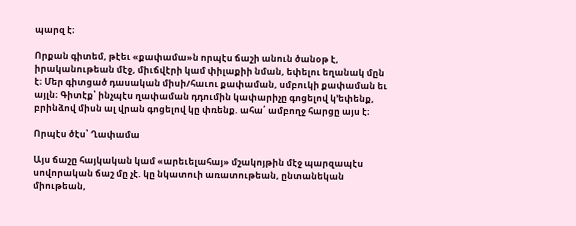պարզ է։

Որքան գիտեմ, թէեւ «քափամա»ն որպէս ճաշի անուն ծանօթ է, իրականութեան մէջ, միւճվէրի կամ փիլաքիի նման, եփելու եղանակ մըն է։ Մեր գիտցած դասական միսի/հաւու քափաման, սմբուկի քափաման եւ այլն։ Գիտէք՝ ինչպէս ղափաման դդումին կափարիչը գոցելով կ’եփենք, բրինձով միսն ալ վրան գոցելով կը փռենք. ահա՛ ամբողջ հարցը այս է։

Որպէս ծէս՝ Ղափամա

Այս ճաշը հայկական կամ «արեւելահայ» մշակոյթին մէջ պարզապէս սովորական ճաշ մը չէ. կը նկատուի առատութեան, ընտանեկան միութեան,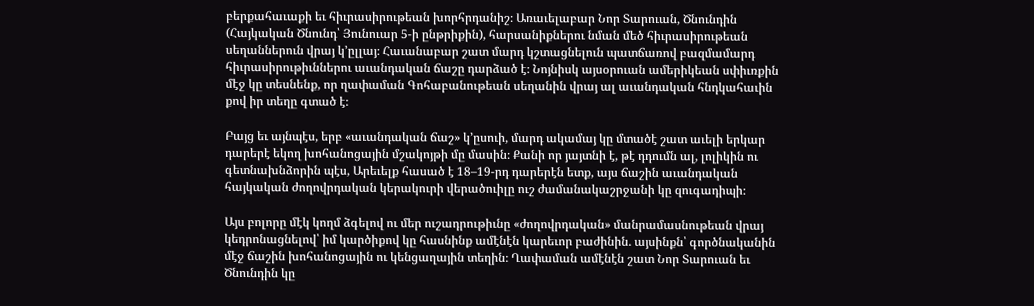բերքահաւաքի եւ հիւրասիրութեան խորհրդանիշ։ Առաւելաբար Նոր Տարուան, Ծնունդին (Հայկական Ծնունդ՝ Յունուար 5-ի ընթրիքին), հարսանիքներու նման մեծ հիւրասիրութեան սեղաններուն վրայ կ’ըլլայ։ Հաւանաբար շատ մարդ կշտացնելուն պատճառով բազմամարդ հիւրասիրութիւններու աւանդական ճաշը դարձած է։ Նոյնիսկ այսօրուան ամերիկեան սփիւռքին մէջ կը տեսնենք, որ ղափաման Գոհաբանութեան սեղանին վրայ ալ աւանդական հնդկահաւին քով իր տեղը գտած է։

Բայց եւ այնպէս, երբ «աւանդական ճաշ» կ’ըսուի, մարդ ակամայ կը մտածէ շատ աւելի երկար դարերէ եկող խոհանոցային մշակոյթի մը մասին։ Քանի որ յայտնի է, թէ դդումն ալ, լոլիկին ու գետնախնձորին պէս, Արեւելք հասած է 18–19-րդ դարերէն ետք, այս ճաշին աւանդական հայկական ժողովրդական կերակուրի վերածուիլը ուշ ժամանակաշրջանի կը զուգադիպի։

Այս բոլորը մէկ կողմ ձգելով ու մեր ուշադրութիւնը «ժողովրդական» մանրամասնութեան վրայ կեդրոնացնելով՝ իմ կարծիքով կը հասնինք ամէնէն կարեւոր բաժինին. այսինքն՝ գործնականին մէջ ճաշին խոհանոցային ու կենցաղային տեղին։ Ղափաման ամէնէն շատ Նոր Տարուան եւ Ծնունդին կը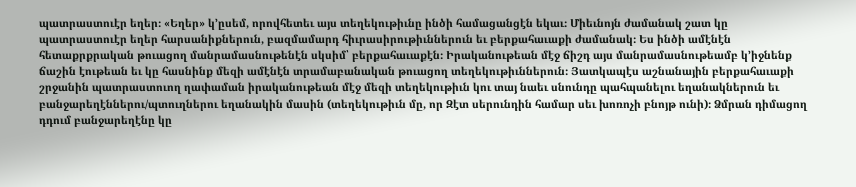պատրաստուէր եղեր։ «Եղեր» կ’ըսեմ, որովհետեւ այս տեղեկութիւնը ինծի համացանցէն եկաւ։ Միեւնոյն ժամանակ շատ կը պատրաստուէր եղեր հարսանիքներուն, բազմամարդ հիւրասիրութիւններուն եւ բերքահաւաքի ժամանակ։ Ես ինծի ամէնէն հետաքրքրական թուացող մանրամասնութենէն սկսիմ՝ բերքահաւաքէն։ Իրականութեան մէջ ճիշդ այս մանրամասնութեամբ կ’իջնենք ճաշին էութեան եւ կը հասնինք մեզի ամէնէն տրամաբանական թուացող տեղեկութիւններուն։ Յատկապէս աշնանային բերքահաւաքի շրջանին պատրաստուող ղափաման իրականութեան մէջ մեզի տեղեկութիւն կու տայ նաեւ սնունդը պահպանելու եղանակներուն եւ բանջարեղէններու/պտուղներու եղանակին մասին (տեղեկութիւն մը, որ Զէտ սերունդին համար սեւ խոռոչի բնոյթ ունի)։ Ձմրան դիմացող դդում բանջարեղէնը կը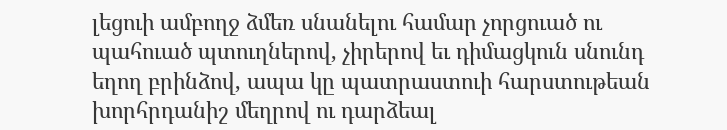լեցուի ամբողջ ձմեռ սնանելու համար չորցուած ու պահուած պտուղներով, չիրերով եւ դիմացկուն սնունդ եղող բրինձով, ապա կը պատրաստուի հարստութեան խորհրդանիշ մեղրով ու դարձեալ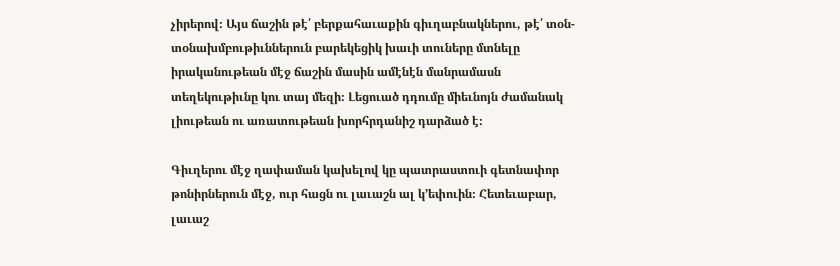չիրերով։ Այս ճաշին թէ՛ բերքահաւաքին գիւղաբնակներու, թէ՛ տօն-տօնախմբութիւններուն բարեկեցիկ խաւի տուները մտնելը իրականութեան մէջ ճաշին մասին ամէնէն մանրամասն տեղեկութիւնը կու տայ մեզի։ Լեցուած դդումը միեւնոյն ժամանակ լիութեան ու առատութեան խորհրդանիշ դարձած է։

Գիւղերու մէջ ղափաման կախելով կը պատրաստուի գետնափոր թոնիրներուն մէջ, ուր հացն ու լաւաշն ալ կ’եփուին։ Հետեւաբար, լաւաշ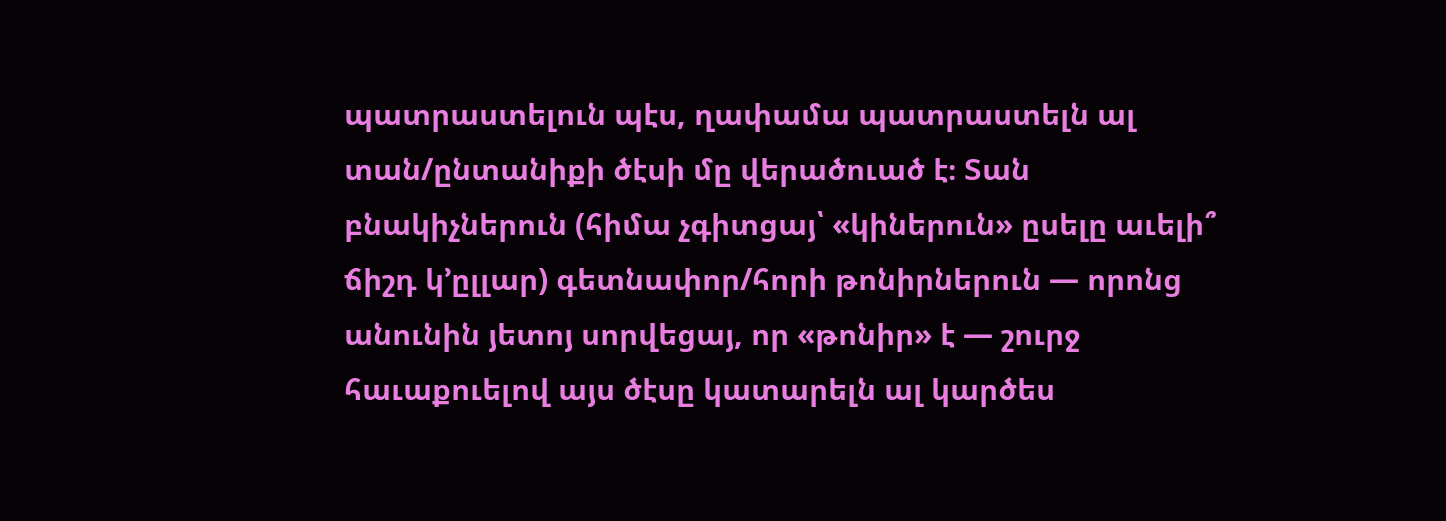պատրաստելուն պէս, ղափամա պատրաստելն ալ տան/ընտանիքի ծէսի մը վերածուած է։ Տան բնակիչներուն (հիմա չգիտցայ՝ «կիներուն» ըսելը աւելի՞ ճիշդ կ’ըլլար) գետնափոր/հորի թոնիրներուն — որոնց անունին յետոյ սորվեցայ, որ «թոնիր» է — շուրջ հաւաքուելով այս ծէսը կատարելն ալ կարծես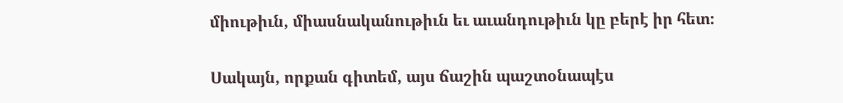միութիւն, միասնականութիւն եւ աւանդութիւն կը բերէ իր հետ։

Սակայն, որքան գիտեմ, այս ճաշին պաշտօնապէս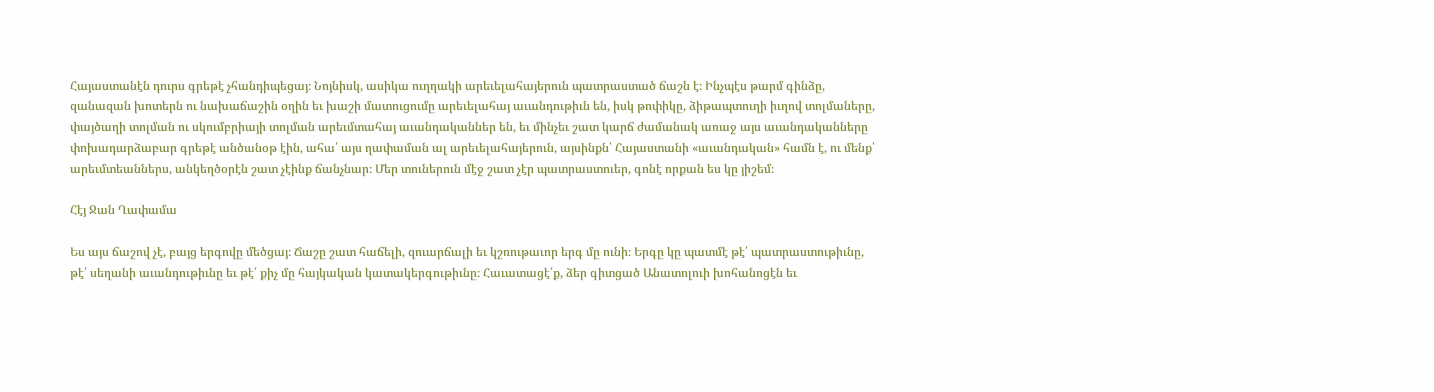Հայաստանէն դուրս գրեթէ չհանդիպեցայ։ Նոյնիսկ, ասիկա ուղղակի արեւելահայերուն պատրաստած ճաշն է։ Ինչպէս թարմ գինձը, զանազան խոտերն ու նախաճաշին օղին եւ խաշի մատուցումը արեւելահայ աւանդութիւն են, իսկ թոփիկը, ձիթապտուղի իւղով տոլմաները, փայծաղի տոլման ու սկումբրիայի տոլման արեւմտահայ աւանդականներ են, եւ մինչեւ շատ կարճ ժամանակ առաջ այս աւանդականները փոխադարձաբար գրեթէ անծանօթ էին, ահա՛ այս ղափաման ալ արեւելահայերուն, այսինքն՝ Հայաստանի «աւանդական» համն է, ու մենք՝ արեւմտեաններս, անկեղծօրէն շատ չէինք ճանչնար։ Մեր տուներուն մէջ շատ չէր պատրաստուեր, գոնէ որքան ես կը յիշեմ։

Հէյ Ջան Ղափամա

Ես այս ճաշով չէ, բայց երգովը մեծցայ։ Ճաշը շատ հաճելի, զուարճալի եւ կշռութաւոր երգ մը ունի։ Երգը կը պատմէ թէ՛ պատրաստութիւնը, թէ՛ սեղանի աւանդութիւնը եւ թէ՛ քիչ մը հայկական կատակերգութիւնը։ Հաւատացէ՛ք, ձեր գիտցած Անատոլուի խոհանոցէն եւ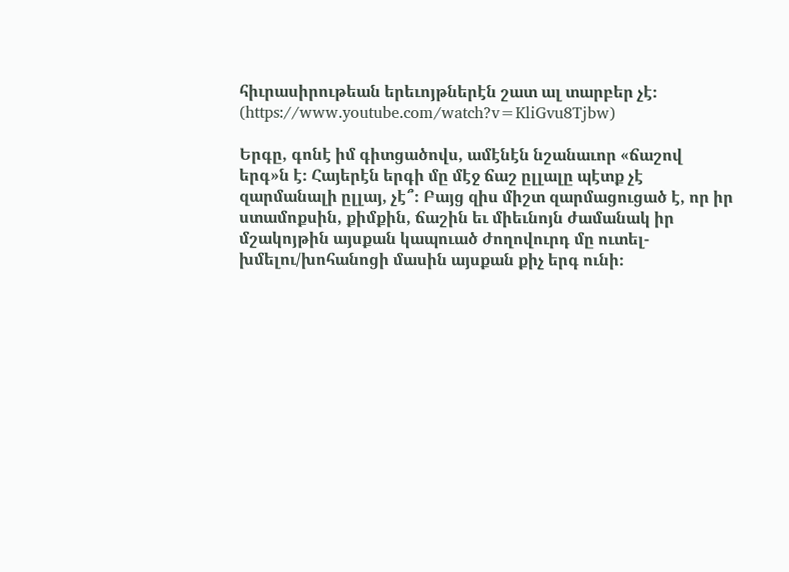հիւրասիրութեան երեւոյթներէն շատ ալ տարբեր չէ։ (https://www.youtube.com/watch?v=KliGvu8Tjbw)

Երգը, գոնէ իմ գիտցածովս, ամէնէն նշանաւոր «ճաշով երգ»ն է։ Հայերէն երգի մը մէջ ճաշ ըլլալը պէտք չէ զարմանալի ըլլայ, չէ՞։ Բայց զիս միշտ զարմացուցած է, որ իր ստամոքսին, քիմքին, ճաշին եւ միեւնոյն ժամանակ իր մշակոյթին այսքան կապուած ժողովուրդ մը ուտել-խմելու/խոհանոցի մասին այսքան քիչ երգ ունի։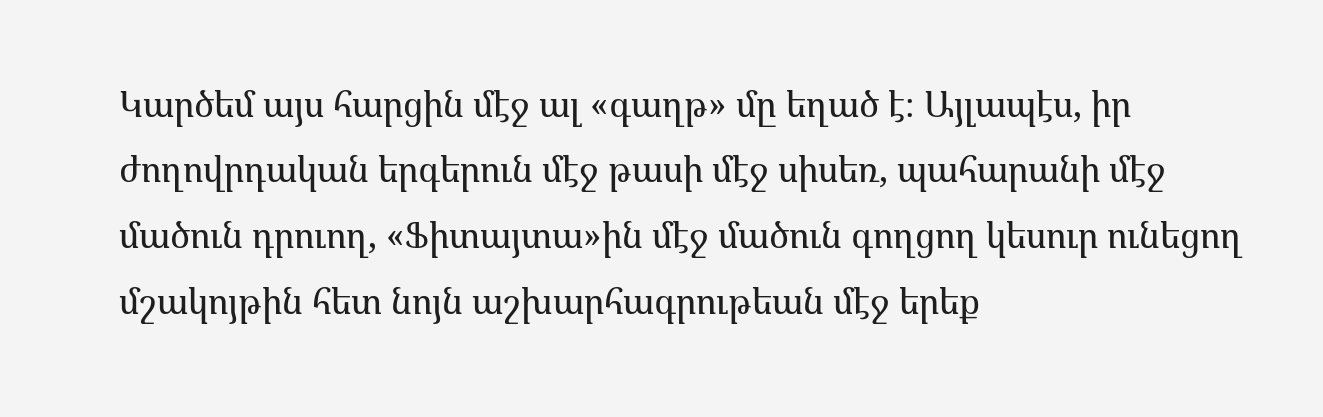Կարծեմ այս հարցին մէջ ալ «գաղթ» մը եղած է։ Այլապէս, իր ժողովրդական երգերուն մէջ թասի մէջ սիսեռ, պահարանի մէջ մածուն դրուող, «Ֆիտայտա»ին մէջ մածուն գողցող կեսուր ունեցող մշակոյթին հետ նոյն աշխարհագրութեան մէջ երեք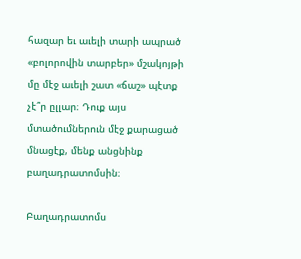հազար եւ աւելի տարի ապրած «բոլորովին տարբեր» մշակոյթի մը մէջ աւելի շատ «ճաշ» պէտք չէ՞ր ըլլար։ Դուք այս մտածումներուն մէջ քարացած մնացէք, մենք անցնինք բաղադրատոմսին։

Բաղադրատոմս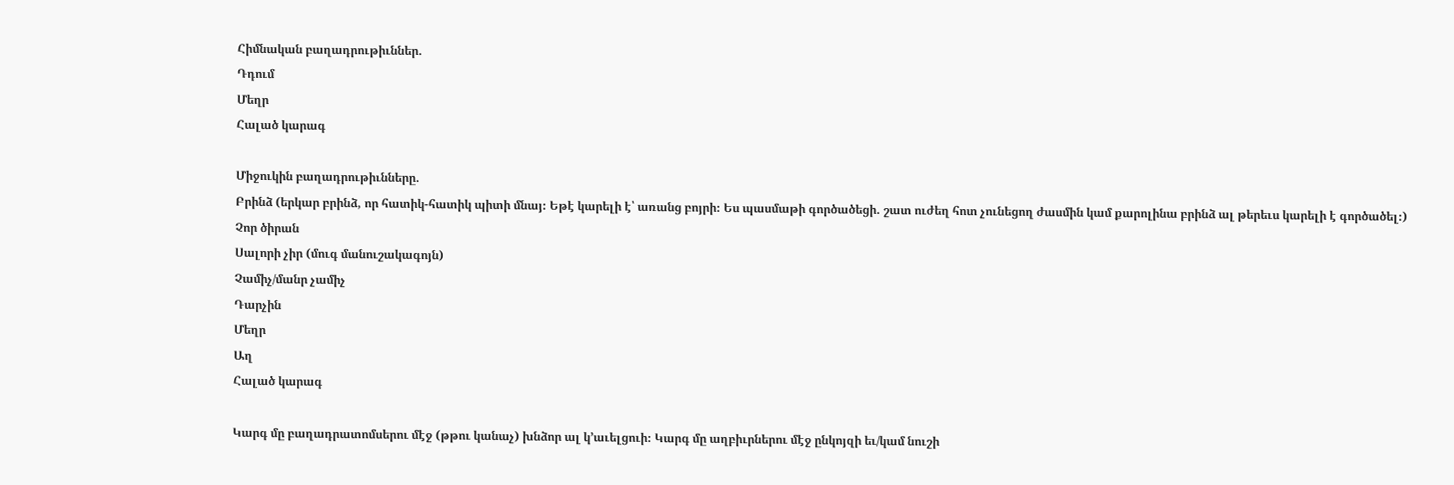Հիմնական բաղադրութիւններ.
Դդում
Մեղր
Հալած կարագ

Միջուկին բաղադրութիւնները.
Բրինձ (երկար բրինձ, որ հատիկ-հատիկ պիտի մնայ։ Եթէ կարելի է՝ առանց բոյրի։ Ես պասմաթի գործածեցի. շատ ուժեղ հոտ չունեցող ժասմին կամ քարոլինա բրինձ ալ թերեւս կարելի է գործածել։)
Չոր ծիրան
Սալորի չիր (մուգ մանուշակագոյն)
Չամիչ/մանր չամիչ
Դարչին
Մեղր
Աղ
Հալած կարագ

Կարգ մը բաղադրատոմսերու մէջ (թթու կանաչ) խնձոր ալ կ’աւելցուի։ Կարգ մը աղբիւրներու մէջ ընկոյզի եւ/կամ նուշի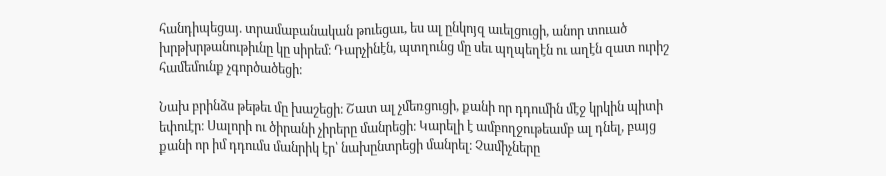հանդիպեցայ. տրամաբանական թուեցաւ, ես ալ ընկոյզ աւելցուցի, անոր տուած խրթխրթանութիւնը կը սիրեմ։ Դարչինէն, պտղունց մը սեւ պղպեղէն ու աղէն զատ ուրիշ համեմունք չգործածեցի։

Նախ բրինձս թեթեւ մը խաշեցի։ Շատ ալ չմեռցուցի, քանի որ դդումին մէջ կրկին պիտի եփուէր։ Սալորի ու ծիրանի չիրերը մանրեցի։ Կարելի է ամբողջութեամբ ալ դնել, բայց քանի որ իմ դդումս մանրիկ էր՝ նախընտրեցի մանրել։ Չամիչները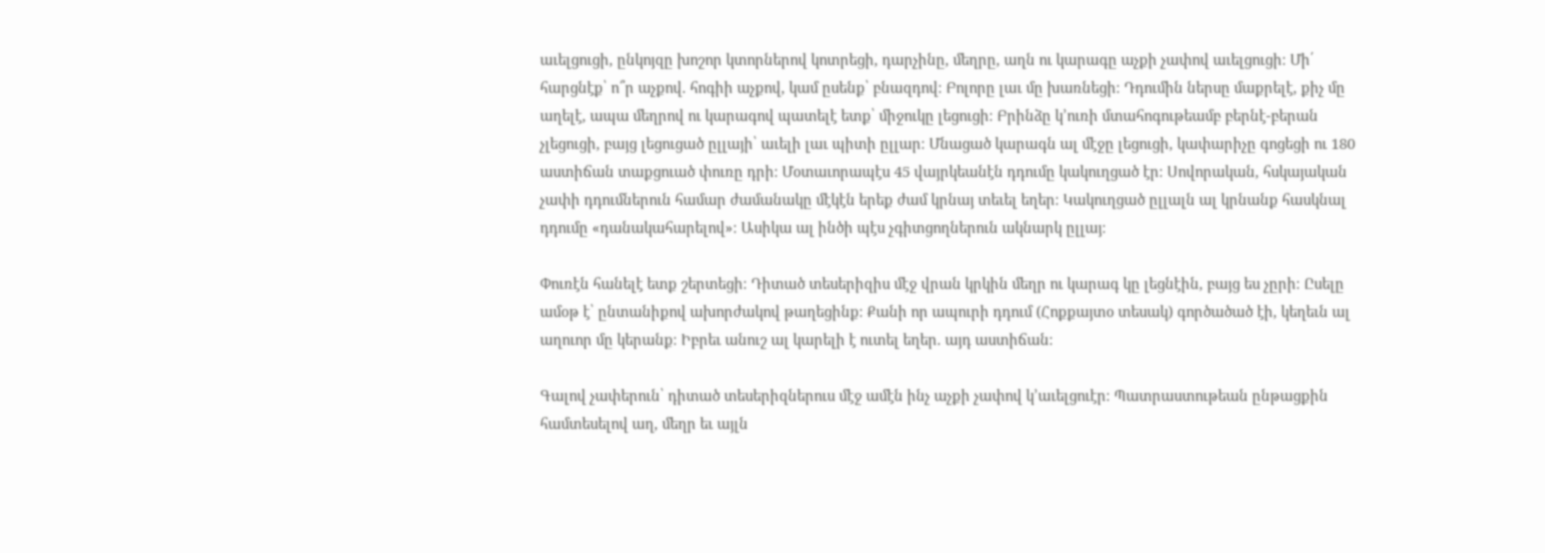աւելցուցի, ընկոյզը խոշոր կտորներով կոտրեցի, դարչինը, մեղրը, աղն ու կարագը աչքի չափով աւելցուցի։ Մի՛ հարցնէք՝ ո՞ր աչքով. հոգիի աչքով, կամ ըսենք՝ բնազդով։ Բոլորը լաւ մը խառնեցի։ Դդումին ներսը մաքրելէ, քիչ մը աղելէ, ապա մեղրով ու կարագով պատելէ ետք՝ միջուկը լեցուցի։ Բրինձը կ’ուռի մտահոգութեամբ բերնէ-բերան չլեցուցի, բայց լեցուցած ըլլայի՝ աւելի լաւ պիտի ըլլար։ Մնացած կարագն ալ մէջը լեցուցի, կափարիչը գոցեցի ու 180 աստիճան տաքցուած փուռը դրի։ Մօտաւորապէս 45 վայրկեանէն դդումը կակուղցած էր։ Սովորական, հսկայական չափի դդումներուն համար ժամանակը մէկէն երեք ժամ կրնայ տեւել եղեր։ Կակուղցած ըլլալն ալ կրնանք հասկնալ դդումը «դանակահարելով»։ Ասիկա ալ ինծի պէս չգիտցողներուն ակնարկ ըլլայ։

Փուռէն հանելէ ետք շերտեցի։ Դիտած տեսերիզիս մէջ վրան կրկին մեղր ու կարագ կը լեցնէին, բայց ես չըրի։ Ըսելը ամօթ է՝ ընտանիքով ախորժակով թաղեցինք։ Քանի որ ապուրի դդում (Հոքքայտօ տեսակ) գործածած էի, կեղեւն ալ աղուոր մը կերանք։ Իբրեւ անուշ ալ կարելի է ուտել եղեր. այդ աստիճան։

Գալով չափերուն՝ դիտած տեսերիզներուս մէջ ամէն ինչ աչքի չափով կ’աւելցուէր։ Պատրաստութեան ընթացքին համտեսելով աղ, մեղր եւ այլն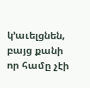կ’աւելցնեն, բայց քանի որ համը չէի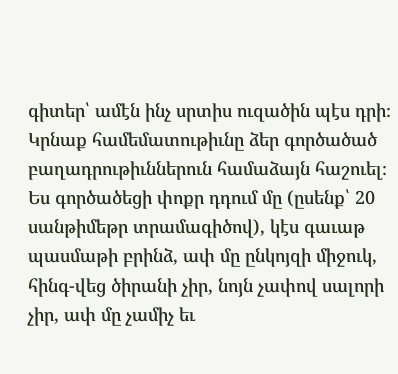գիտեր՝ ամէն ինչ սրտիս ուզածին պէս դրի։ Կրնաք համեմատութիւնը ձեր գործածած բաղադրութիւններուն համաձայն հաշուել։ Ես գործածեցի փոքր դդում մը (ըսենք՝ 20 սանթիմեթր տրամագիծով), կէս գաւաթ պասմաթի բրինձ, ափ մը ընկոյզի միջուկ, հինգ-վեց ծիրանի չիր, նոյն չափով սալորի չիր, ափ մը չամիչ եւ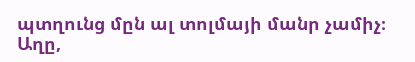պտղունց մըն ալ տոլմայի մանր չամիչ։ Աղը,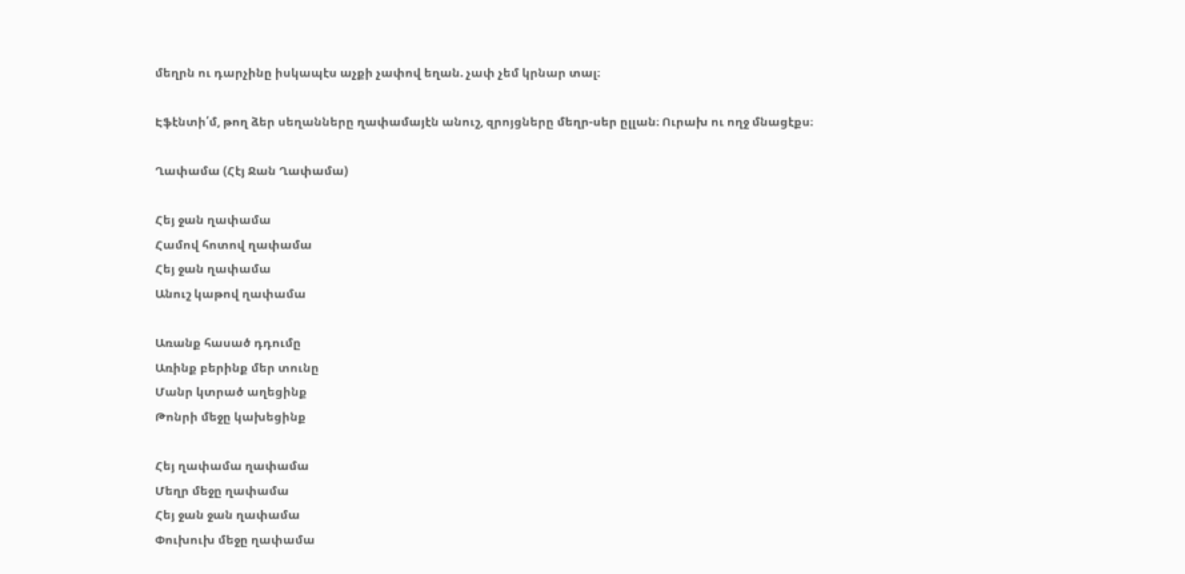մեղրն ու դարչինը իսկապէս աչքի չափով եղան. չափ չեմ կրնար տալ։

Էֆէնտի՛մ, թող ձեր սեղանները ղափամայէն անուշ, զրոյցները մեղր-սեր ըլլան։ Ուրախ ու ողջ մնացէքս։

Ղափամա (Հէյ Ջան Ղափամա)

Հեյ ջան ղափամա
Համով հոտով ղափամա
Հեյ ջան ղափամա
Անուշ կաթով ղափամա

Առանք հասած դդումը
Առինք բերինք մեր տունը
Մանր կտրած աղեցինք
Թոնրի մեջը կախեցինք

Հեյ ղափամա ղափամա
Մեղր մեջը ղափամա
Հեյ ջան ջան ղափամա
Փուխուխ մեջը ղափամա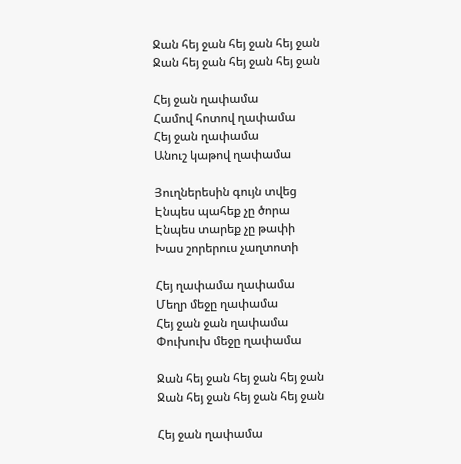Ջան հեյ ջան հեյ ջան հեյ ջան
Ջան հեյ ջան հեյ ջան հեյ ջան

Հեյ ջան ղափամա
Համով հոտով ղափամա
Հեյ ջան ղափամա
Անուշ կաթով ղափամա

Յուղներեսին գույն տվեց
Էնպես պահեք չը ծորա
Էնպես տարեք չը թափի
Խաս շորերուս չաղտոտի

Հեյ ղափամա ղափամա
Մեղր մեջը ղափամա
Հեյ ջան ջան ղափամա
Փուխուխ մեջը ղափամա

Ջան հեյ ջան հեյ ջան հեյ ջան
Ջան հեյ ջան հեյ ջան հեյ ջան

Հեյ ջան ղափամա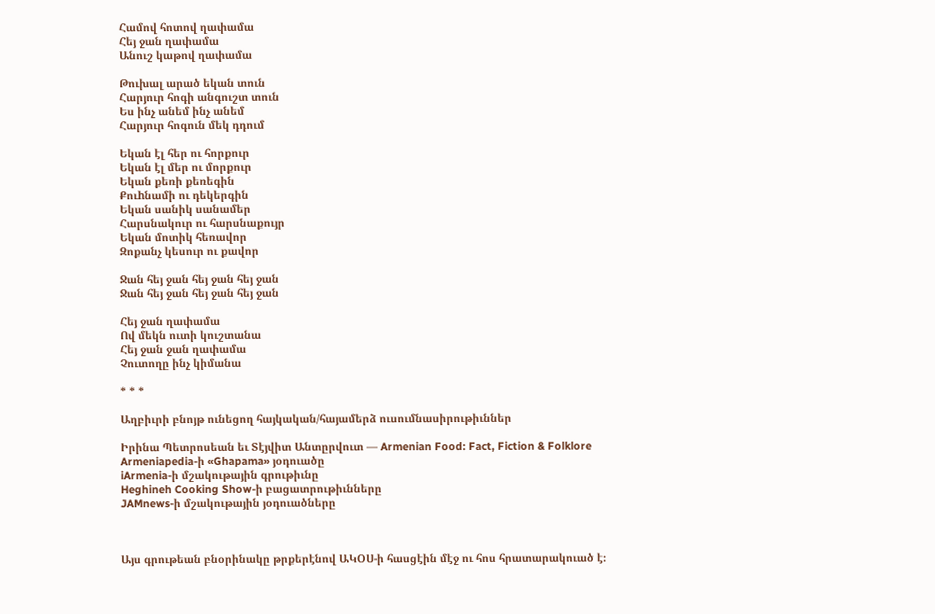Համով հոտով ղափամա
Հեյ ջան ղափամա
Անուշ կաթով ղափամա

Թուխալ արած եկան տուն
Հարյուր հոգի անգուշտ տուն
Ես ինչ անեմ ինչ անեմ
Հարյուր հոգուն մեկ դդում

Եկան էլ հեր ու հորքուր
Եկան էլ մեր ու մորքուր
Եկան քեռի քեռեգին
Քուhնամի ու դեկերգին
Եկան սանիկ սանամեր
Հարսնակուր ու հարսնաքույր
Եկան մոտիկ հեռավոր
Զոքանչ կեսուր ու քավոր

Ջան հեյ ջան հեյ ջան հեյ ջան
Ջան հեյ ջան հեյ ջան հեյ ջան

Հեյ ջան ղափամա
Ով մեկն ուտի կուշտանա
Հեյ ջան ջան ղափամա
Չուտողը ինչ կիմանա

* * *

Աղբիւրի բնոյթ ունեցող հայկական/հայամերձ ուսումնասիրութիւններ

Իրինա Պետրոսեան եւ Տէյվիտ Անտըրվուտ — Armenian Food: Fact, Fiction & Folklore
Armeniapedia-ի «Ghapama» յօդուածը
iArmenia-ի մշակութային գրութիւնը
Heghineh Cooking Show-ի բացատրութիւնները
JAMnews-ի մշակութային յօդուածները



Այս գրութեան բնօրինակը թրքերէնով ԱԿՕՍ-ի հասցէին մէջ ու հոս հրատարակուած է։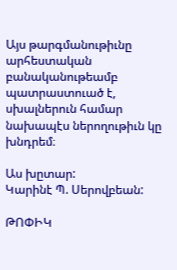Այս թարգմանութիւնը արհեստական բանականութեամբ պատրաստուած է, սխալներուն համար նախապէս ներողութիւն կը խնդրեմ։

Աս խըտար:
Կարինէ Պ. Սերովբեան:

ԹՈՓԻԿ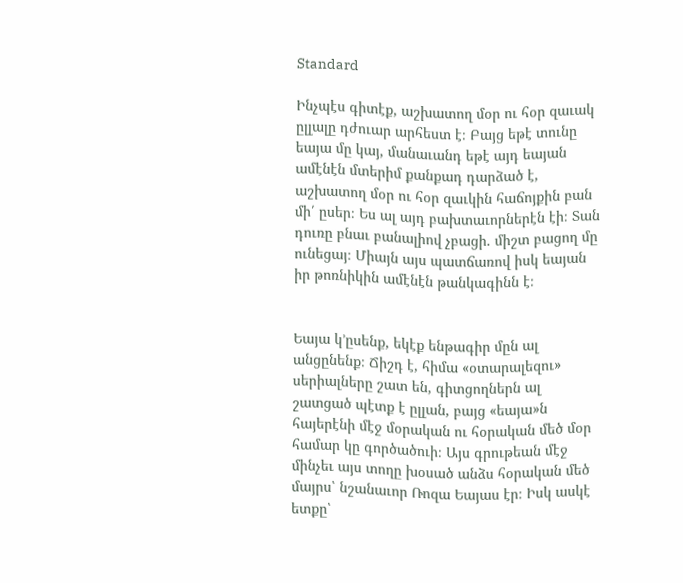Standard

Ինչպէս գիտէք, աշխատող մօր ու հօր զաւակ ըլլալը դժուար արհեստ է։ Բայց եթէ տունը եայա մը կայ, մանաւանդ եթէ այդ եայան ամէնէն մտերիմ քանքադ դարձած է, աշխատող մօր ու հօր զաւկին հաճոյքին բան մի՛ ըսեր։ Ես ալ այդ բախտաւորներէն էի։ Տան դուռը բնաւ բանալիով չբացի. միշտ բացող մը ունեցայ։ Միայն այս պատճառով իսկ եայան իր թոռնիկին ամէնէն թանկագինն է։


Եայա կ’ըսենք, եկէք ենթագիր մըն ալ անցընենք։ Ճիշդ է, հիմա «օտարալեզու» սերիալները շատ են, գիտցողներն ալ շատցած պէտք է ըլլան, բայց «եայա»ն հայերէնի մէջ մօրական ու հօրական մեծ մօր համար կը գործածուի։ Այս գրութեան մէջ մինչեւ այս տողը խօսած անձս հօրական մեծ մայրս՝ նշանաւոր Ռոզա Եայաս էր։ Իսկ ասկէ ետքը՝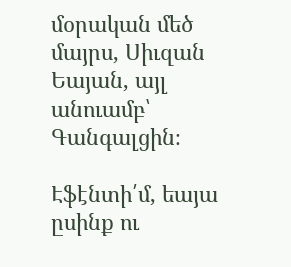մօրական մեծ մայրս, Սիւզան Եայան, այլ անուամբ՝ Գանգալցին։

Էֆէնտի՛մ, եայա ըսինք ու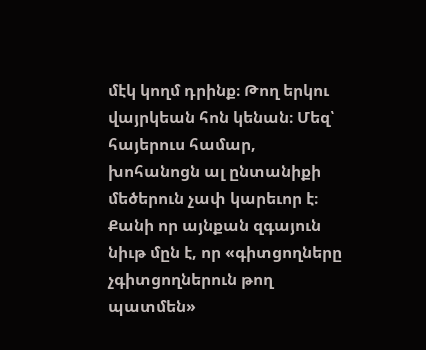մէկ կողմ դրինք։ Թող երկու վայրկեան հոն կենան։ Մեզ՝ հայերուս համար, խոհանոցն ալ ընտանիքի մեծերուն չափ կարեւոր է։ Քանի որ այնքան զգայուն նիւթ մըն է, որ «գիտցողները չգիտցողներուն թող պատմեն»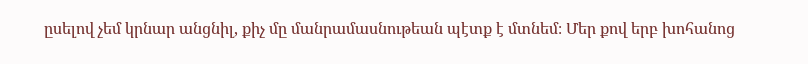ըսելով չեմ կրնար անցնիլ, քիչ մը մանրամասնութեան պէտք է մտնեմ։ Մեր քով երբ խոհանոց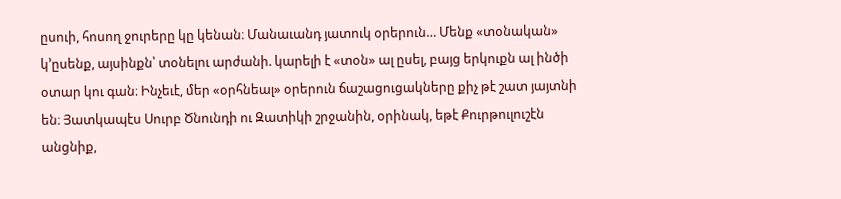ըսուի, հոսող ջուրերը կը կենան։ Մանաւանդ յատուկ օրերուն… Մենք «տօնական» կ’ըսենք, այսինքն՝ տօնելու արժանի. կարելի է «տօն» ալ ըսել, բայց երկուքն ալ ինծի օտար կու գան։ Ինչեւէ, մեր «օրհնեալ» օրերուն ճաշացուցակները քիչ թէ շատ յայտնի են։ Յատկապէս Սուրբ Ծնունդի ու Զատիկի շրջանին, օրինակ, եթէ Քուրթուլուշէն անցնիք,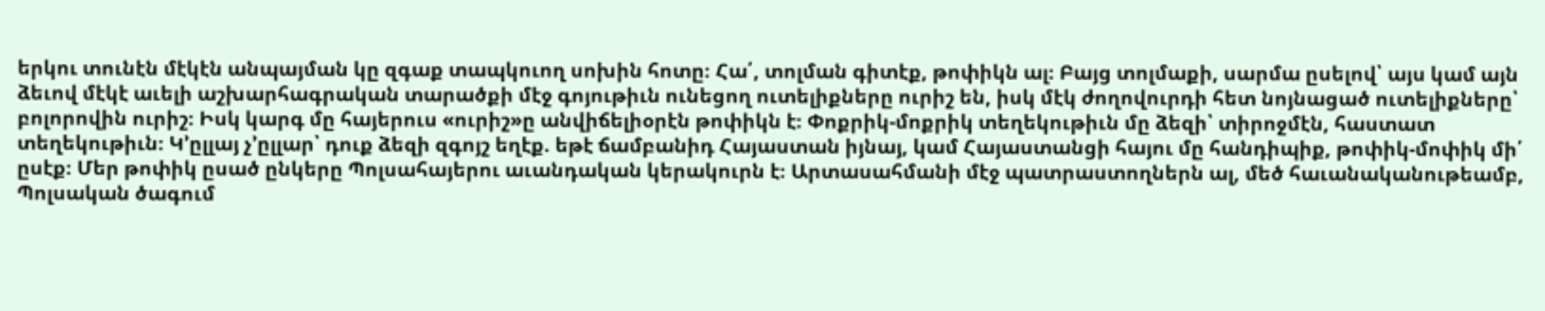երկու տունէն մէկէն անպայման կը զգաք տապկուող սոխին հոտը։ Հա՛, տոլման գիտէք, թոփիկն ալ։ Բայց տոլմաքի, սարմա ըսելով՝ այս կամ այն ձեւով մէկէ աւելի աշխարհագրական տարածքի մէջ գոյութիւն ունեցող ուտելիքները ուրիշ են, իսկ մէկ ժողովուրդի հետ նոյնացած ուտելիքները՝ բոլորովին ուրիշ։ Իսկ կարգ մը հայերուս «ուրիշ»ը անվիճելիօրէն թոփիկն է։ Փոքրիկ-մոքրիկ տեղեկութիւն մը ձեզի՝ տիրոջմէն, հաստատ տեղեկութիւն։ Կ’ըլլայ չ’ըլլար՝ դուք ձեզի զգոյշ եղէք. եթէ ճամբանիդ Հայաստան իյնայ, կամ Հայաստանցի հայու մը հանդիպիք, թոփիկ-մոփիկ մի՛ ըսէք։ Մեր թոփիկ ըսած ընկերը Պոլսահայերու աւանդական կերակուրն է։ Արտասահմանի մէջ պատրաստողներն ալ, մեծ հաւանականութեամբ, Պոլսական ծագում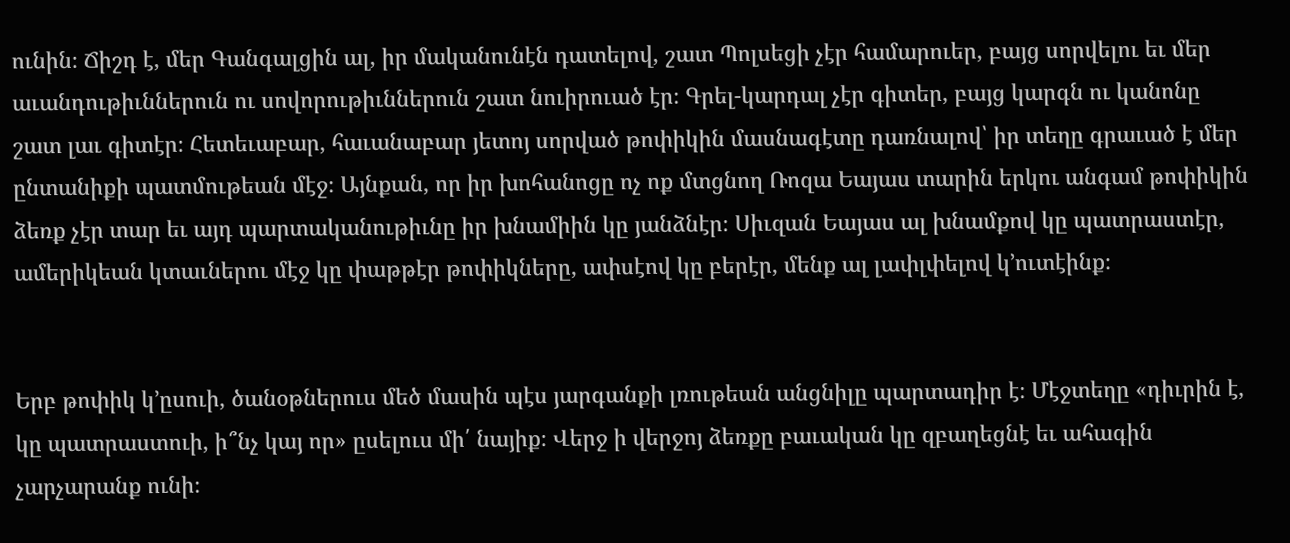ունին։ Ճիշդ է, մեր Գանգալցին ալ, իր մականունէն դատելով, շատ Պոլսեցի չէր համարուեր, բայց սորվելու եւ մեր աւանդութիւններուն ու սովորութիւններուն շատ նուիրուած էր։ Գրել-կարդալ չէր գիտեր, բայց կարգն ու կանոնը շատ լաւ գիտէր։ Հետեւաբար, հաւանաբար յետոյ սորված թոփիկին մասնագէտը դառնալով՝ իր տեղը գրաւած է մեր ընտանիքի պատմութեան մէջ։ Այնքան, որ իր խոհանոցը ոչ ոք մտցնող Ռոզա Եայաս տարին երկու անգամ թոփիկին ձեռք չէր տար եւ այդ պարտականութիւնը իր խնամիին կը յանձնէր։ Սիւզան Եայաս ալ խնամքով կը պատրաստէր, ամերիկեան կտաւներու մէջ կը փաթթէր թոփիկները, ափսէով կը բերէր, մենք ալ լափլփելով կ’ուտէինք։


Երբ թոփիկ կ’ըսուի, ծանօթներուս մեծ մասին պէս յարգանքի լռութեան անցնիլը պարտադիր է։ Մէջտեղը «դիւրին է, կը պատրաստուի, ի՞նչ կայ որ» ըսելուս մի՛ նայիք։ Վերջ ի վերջոյ ձեռքը բաւական կը զբաղեցնէ եւ ահագին չարչարանք ունի։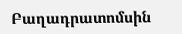Բաղադրատոմսին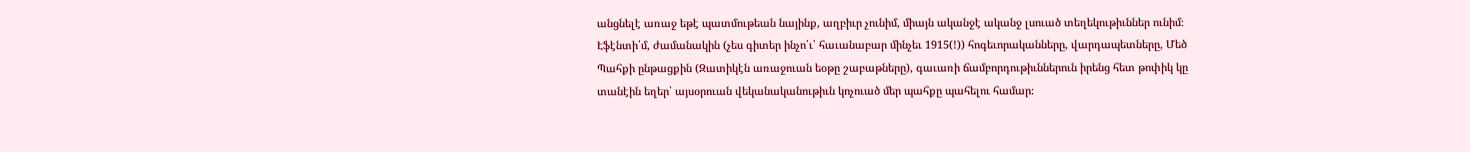անցնելէ առաջ եթէ պատմութեան նայինք, աղբիւր չունիմ, միայն ականջէ ականջ լսուած տեղեկութիւններ ունիմ։ Էֆէնտի՛մ, ժամանակին (չես գիտեր ինչո՛ւ՝ հաւանաբար մինչեւ 1915(!)) հոգեւորականները, վարդապետները, Մեծ Պահքի ընթացքին (Զատիկէն առաջուան եօթը շաբաթները), գաւառի ճամբորդութիւններուն իրենց հետ թոփիկ կը տանէին եղեր՝ այսօրուան վեկանականութիւն կոչուած մեր պահքը պահելու համար։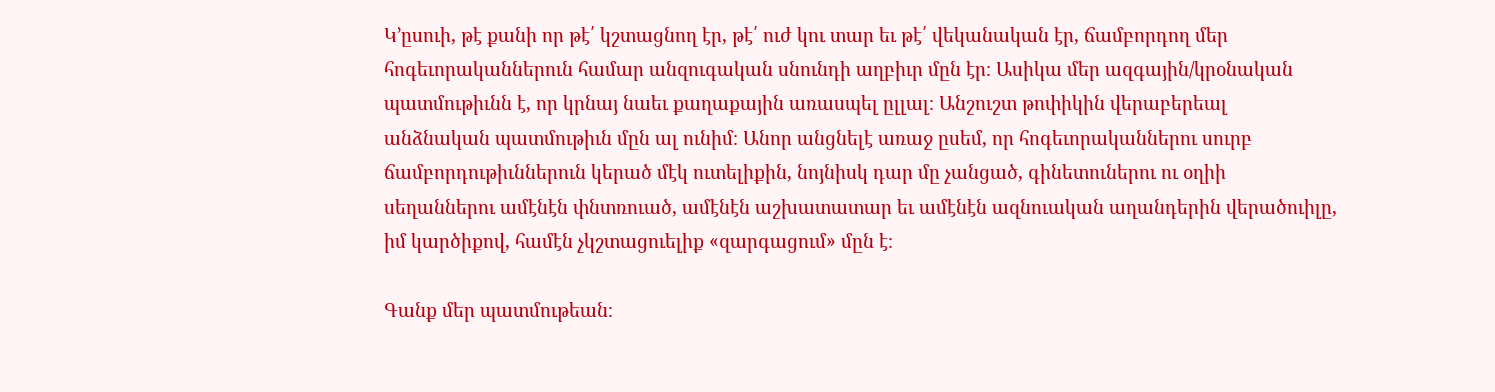Կ’ըսուի, թէ քանի որ թէ՛ կշտացնող էր, թէ՛ ուժ կու տար եւ թէ՛ վեկանական էր, ճամբորդող մեր հոգեւորականներուն համար անզուգական սնունդի աղբիւր մըն էր։ Ասիկա մեր ազգային/կրօնական պատմութիւնն է, որ կրնայ նաեւ քաղաքային առասպել ըլլալ։ Անշուշտ թոփիկին վերաբերեալ անձնական պատմութիւն մըն ալ ունիմ։ Անոր անցնելէ առաջ ըսեմ, որ հոգեւորականներու սուրբ ճամբորդութիւններուն կերած մէկ ուտելիքին, նոյնիսկ դար մը չանցած, գինետուներու ու օղիի սեղաններու ամէնէն փնտռուած, ամէնէն աշխատատար եւ ամէնէն ազնուական աղանդերին վերածուիլը, իմ կարծիքով, համէն չկշտացուելիք «զարգացում» մըն է։

Գանք մեր պատմութեան։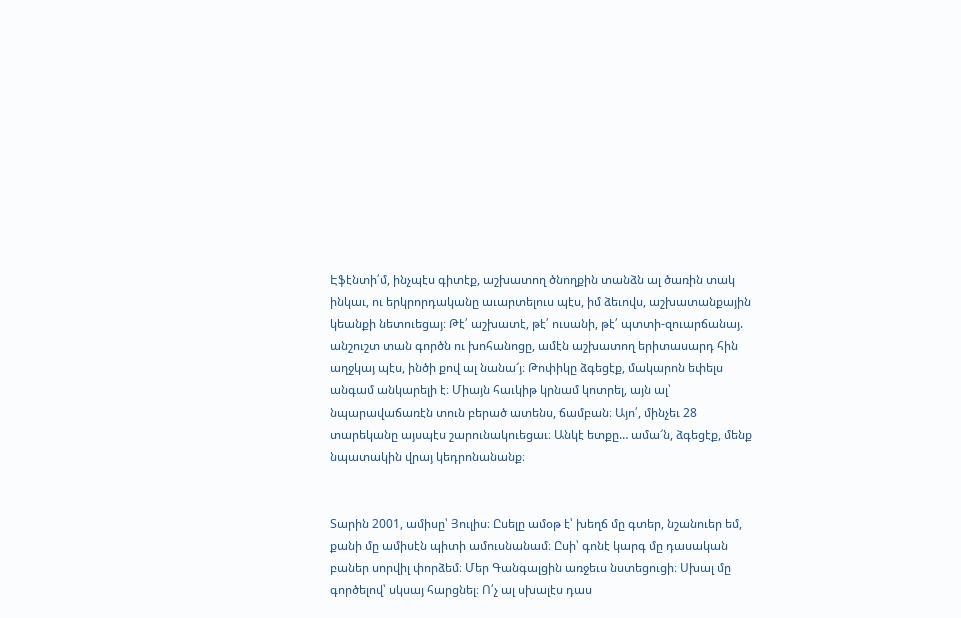Էֆէնտի՛մ, ինչպէս գիտէք, աշխատող ծնողքին տանձն ալ ծառին տակ ինկաւ, ու երկրորդականը աւարտելուս պէս, իմ ձեւովս, աշխատանքային կեանքի նետուեցայ։ Թէ՛ աշխատէ, թէ՛ ուսանի, թէ՛ պտտի-զուարճանայ. անշուշտ տան գործն ու խոհանոցը, ամէն աշխատող երիտասարդ հին աղջկայ պէս, ինծի քով ալ նանա՜յ։ Թոփիկը ձգեցէք, մակարոն եփելս անգամ անկարելի է։ Միայն հաւկիթ կրնամ կոտրել, այն ալ՝ նպարավաճառէն տուն բերած ատենս, ճամբան։ Այո՛, մինչեւ 28 տարեկանը այսպէս շարունակուեցաւ։ Անկէ ետքը… ամա՜ն, ձգեցէք, մենք նպատակին վրայ կեդրոնանանք։


Տարին 2001, ամիսը՝ Յուլիս։ Ըսելը ամօթ է՝ խեղճ մը գտեր, նշանուեր եմ, քանի մը ամիսէն պիտի ամուսնանամ։ Ըսի՝ գոնէ կարգ մը դասական բաներ սորվիլ փորձեմ։ Մեր Գանգալցին առջեւս նստեցուցի։ Սխալ մը գործելով՝ սկսայ հարցնել։ Ո՛չ ալ սխալէս դաս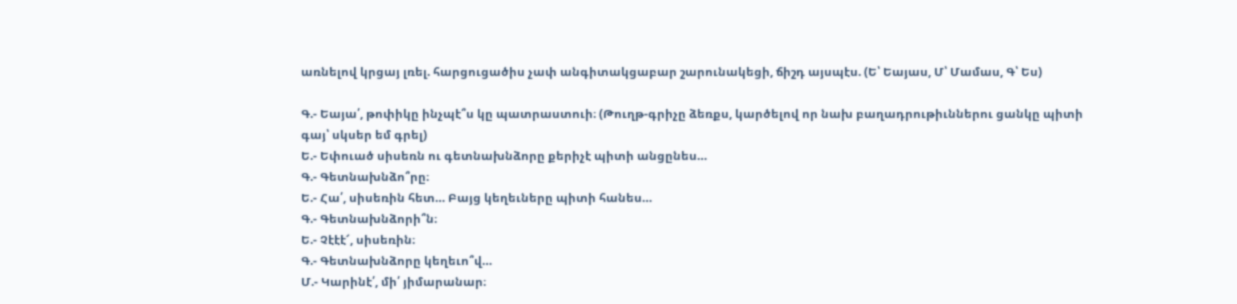առնելով կրցայ լռել. հարցուցածիս չափ անգիտակցաբար շարունակեցի, ճիշդ այսպէս. (Ե՝ Եայաս, Մ՝ Մամաս, Գ՝ Ես)

Գ.- Եայա՛, թոփիկը ինչպէ՞ս կը պատրաստուի։ (Թուղթ-գրիչը ձեռքս, կարծելով որ նախ բաղադրութիւններու ցանկը պիտի գայ՝ սկսեր եմ գրել)
Ե.- Եփուած սիսեռն ու գետնախնձորը քերիչէ պիտի անցընես…
Գ.- Գետնախնձո՞րը։
Ե.- Հա՛, սիսեռին հետ… Բայց կեղեւները պիտի հանես…
Գ.- Գետնախնձորի՞ն։
Ե.- Չէէէ՜, սիսեռին։
Գ.- Գետնախնձորը կեղեւո՞վ…
Մ.- Կարինէ՛, մի՛ յիմարանար։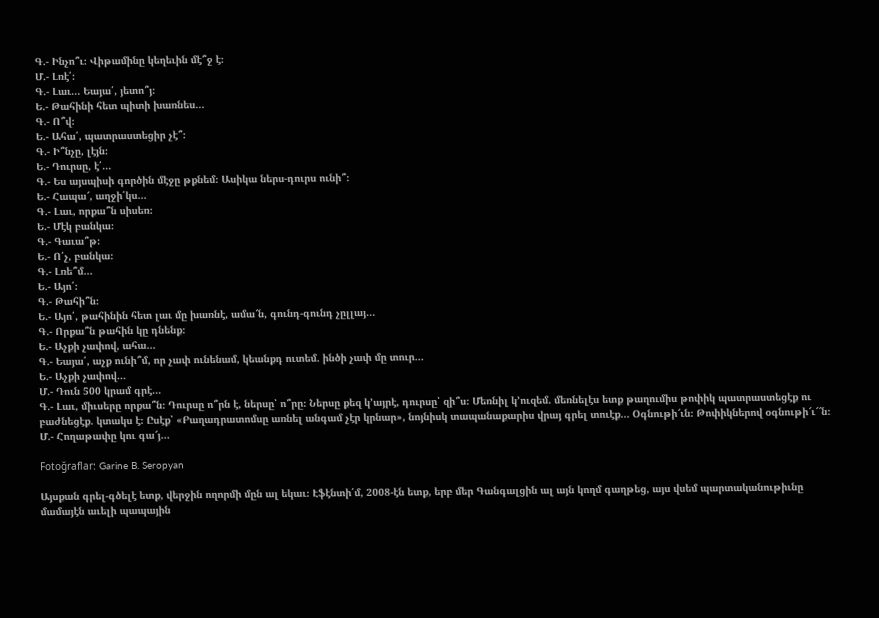Գ.- Ինչո՞ւ։ Վիթամինը կեղեւին մէ՞ջ է։
Մ.- Լռէ՛։
Գ.- Լաւ… Եայա՛, յետո՞յ։
Ե.- Թահինի հետ պիտի խառնես…
Գ.- Ո՞վ։
Ե.- Ահա՛, պատրաստեցիր չէ՞։
Գ.- Ի՞նչը, լէյն։
Ե.- Դուրսը, է՛…
Գ.- Ես այսպիսի գործին մէջը թքնեմ։ Ասիկա ներս-դուրս ունի՞։
Ե.- Հապա՜, աղջի՛կս…
Գ.- Լաւ, որքա՞ն սիսեռ։
Ե.- Մէկ բանկա։
Գ.- Գաւա՞թ։
Ե.- Ո՛չ, բանկա։
Գ.- Լռե՞մ…
Ե.- Այո՛։
Գ.- Թահի՞ն։
Ե.- Այո՛, թահինին հետ լաւ մը խառնէ, ամա՜ն, գունդ-գունդ չըլլայ…
Գ.- Որքա՞ն թահին կը դնենք։
Ե.- Աչքի չափով, ահա…
Գ.- Եայա՛, աչք ունի՞մ, որ չափ ունենամ, կեանքդ ուտեմ. ինծի չափ մը տուր…
Ե.- Աչքի չափով…
Մ.- Դուն 500 կրամ գրէ…
Գ.- Լաւ, միւսերը որքա՞ն։ Դուրսը ո՞րն է, ներսը՝ ո՞րը։ Ներսը քեզ կ’այրէ, դուրսը՝ զի՞ս։ Մեռնիլ կ’ուզեմ. մեռնելէս ետք թաղումիս թոփիկ պատրաստեցէք ու բաժնեցէք. կտակս է։ Ըսէք՝ «Բաղադրատոմսը առնել անգամ չէր կրնար», նոյնիսկ տապանաքարիս վրայ գրել տուէք… Օգնութի՜ւն։ Թոփիկներով օգնութի՜ւ՜՜ն։
Մ.- Հողաթափը կու գա՜յ…

Fotoğraflar: Garine B. Seropyan

Այսքան գրել-գծելէ ետք, վերջին ողորմի մըն ալ եկաւ։ Էֆէնտի՛մ, 2008-էն ետք, երբ մեր Գանգալցին ալ այն կողմ գաղթեց, այս վսեմ պարտականութիւնը մամայէն աւելի պապային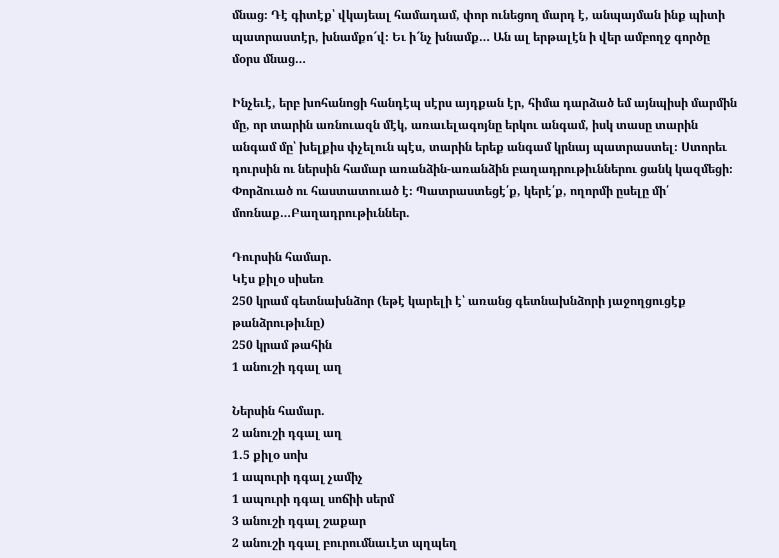մնաց։ Դէ գիտէք՝ վկայեալ համադամ, փոր ունեցող մարդ է, անպայման ինք պիտի պատրաստէր, խնամքո՜վ։ Եւ ի՜նչ խնամք… Ան ալ երթալէն ի վեր ամբողջ գործը մօրս մնաց…

Ինչեւէ, երբ խոհանոցի հանդէպ սէրս այդքան էր, հիմա դարձած եմ այնպիսի մարմին մը, որ տարին առնուազն մէկ, առաւելագոյնը երկու անգամ, իսկ տասը տարին անգամ մը՝ խելքիս փչելուն պէս, տարին երեք անգամ կրնայ պատրաստել։ Ստորեւ դուրսին ու ներսին համար առանձին-առանձին բաղադրութիւններու ցանկ կազմեցի։ Փորձուած ու հաստատուած է։ Պատրաստեցէ՛ք, կերէ՛ք, ողորմի ըսելը մի՛ մոռնաք…Բաղադրութիւններ.

Դուրսին համար.
Կէս քիլօ սիսեռ
250 կրամ գետնախնձոր (եթէ կարելի է՝ առանց գետնախնձորի յաջողցուցէք թանձրութիւնը)
250 կրամ թահին
1 անուշի դգալ աղ

Ներսին համար.
2 անուշի դգալ աղ
1.5 քիլօ սոխ
1 ապուրի դգալ չամիչ
1 ապուրի դգալ սոճիի սերմ
3 անուշի դգալ շաքար
2 անուշի դգալ բուրումնաւէտ պղպեղ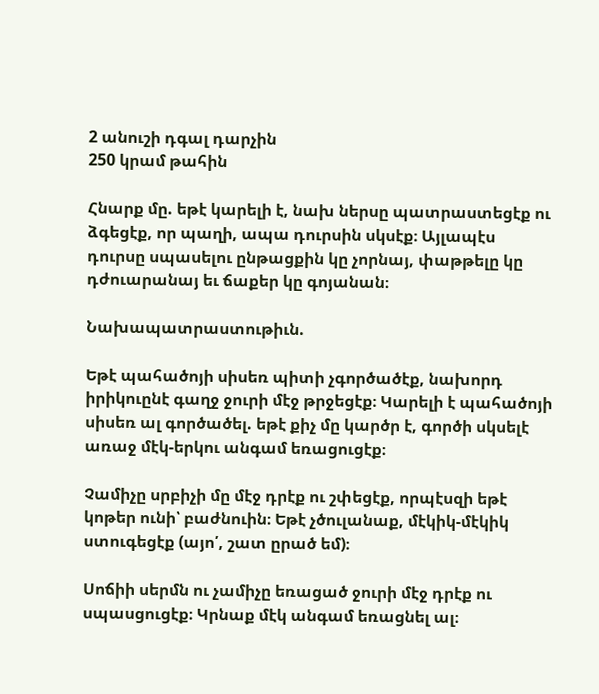2 անուշի դգալ դարչին
250 կրամ թահին

Հնարք մը. եթէ կարելի է, նախ ներսը պատրաստեցէք ու ձգեցէք, որ պաղի, ապա դուրսին սկսէք։ Այլապէս դուրսը սպասելու ընթացքին կը չորնայ, փաթթելը կը դժուարանայ եւ ճաքեր կը գոյանան։

Նախապատրաստութիւն.

Եթէ պահածոյի սիսեռ պիտի չգործածէք, նախորդ իրիկուընէ գաղջ ջուրի մէջ թրջեցէք։ Կարելի է պահածոյի սիսեռ ալ գործածել. եթէ քիչ մը կարծր է, գործի սկսելէ առաջ մէկ-երկու անգամ եռացուցէք։

Չամիչը սրբիչի մը մէջ դրէք ու շփեցէք, որպէսզի եթէ կոթեր ունի՝ բաժնուին։ Եթէ չծուլանաք, մէկիկ-մէկիկ ստուգեցէք (այո՛, շատ ըրած եմ)։

Սոճիի սերմն ու չամիչը եռացած ջուրի մէջ դրէք ու սպասցուցէք։ Կրնաք մէկ անգամ եռացնել ալ։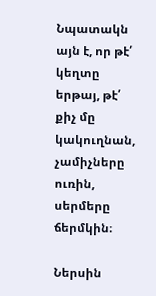Նպատակն այն է, որ թէ՛ կեղտը երթայ, թէ՛ քիչ մը կակուղնան, չամիչները ուռին, սերմերը ճերմկին։

Ներսին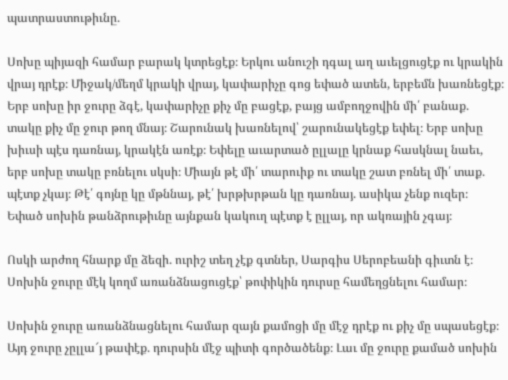պատրաստութիւնը.

Սոխը պիյազի համար բարակ կտրեցէք։ Երկու անուշի դգալ աղ աւելցուցէք ու կրակին վրայ դրէք։ Միջակ/մեղմ կրակի վրայ, կափարիչը գոց եփած ատեն, երբեմն խառնեցէք։ Երբ սոխը իր ջուրը ձգէ, կափարիչը քիչ մը բացէք, բայց ամբողջովին մի՛ բանաք. տակը քիչ մը ջուր թող մնայ։ Շարունակ խառնելով՝ շարունակեցէք եփել։ Երբ սոխը խիւսի պէս դառնայ, կրակէն առէք։ Եփելը աւարտած ըլլալը կրնաք հասկնալ նաեւ, երբ սոխը տակը բռնելու սկսի։ Միայն թէ մի՛ տարուիք ու տակը շատ բռնել մի՛ տաք. պէտք չկայ։ Թէ՛ գոյնը կը մթննայ, թէ՛ խրթխրթան կը դառնայ. ասիկա չենք ուզեր։ Եփած սոխին թանձրութիւնը այնքան կակուղ պէտք է ըլլայ, որ ակռային չգայ։

Ոսկի արժող հնարք մը ձեզի. ուրիշ տեղ չէք գտներ, Սարգիս Սերոբեանի գիւտն է։ Սոխին ջուրը մէկ կողմ առանձնացուցէք՝ թոփիկին դուրսը համեղցնելու համար։

Սոխին ջուրը առանձնացնելու համար զայն քամոցի մը մէջ դրէք ու քիչ մը սպասեցէք։ Այդ ջուրը չըլլա՜յ թափէք. դուրսին մէջ պիտի գործածենք։ Լաւ մը ջուրը քամած սոխին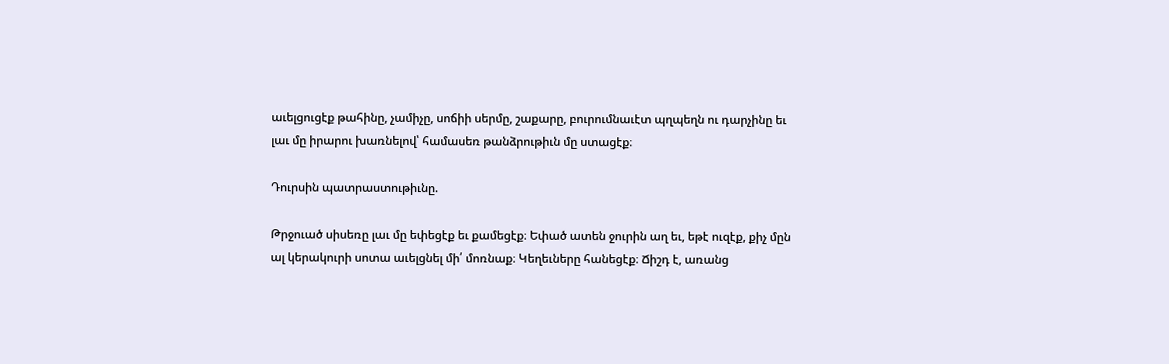աւելցուցէք թահինը, չամիչը, սոճիի սերմը, շաքարը, բուրումնաւէտ պղպեղն ու դարչինը եւ լաւ մը իրարու խառնելով՝ համասեռ թանձրութիւն մը ստացէք։

Դուրսին պատրաստութիւնը.

Թրջուած սիսեռը լաւ մը եփեցէք եւ քամեցէք։ Եփած ատեն ջուրին աղ եւ, եթէ ուզէք, քիչ մըն ալ կերակուրի սոտա աւելցնել մի՛ մոռնաք։ Կեղեւները հանեցէք։ Ճիշդ է, առանց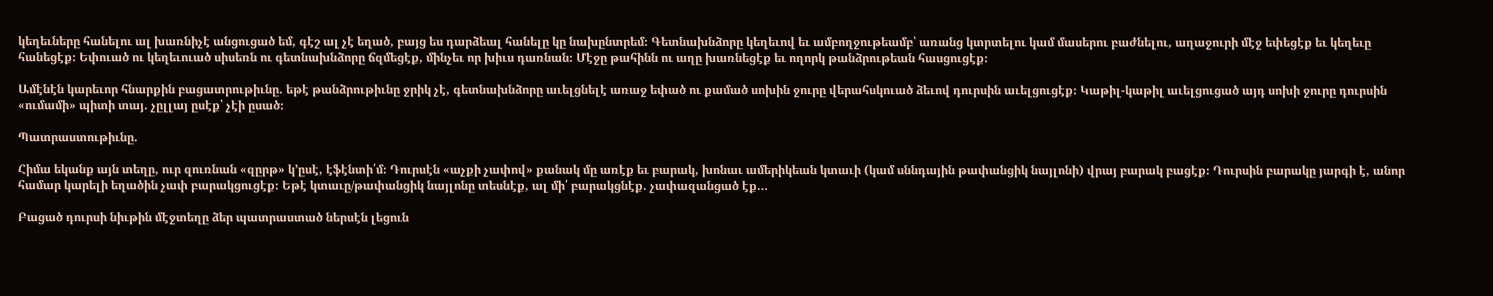կեղեւները հանելու ալ խառնիչէ անցուցած եմ, գէշ ալ չէ եղած, բայց ես դարձեալ հանելը կը նախընտրեմ։ Գետնախնձորը կեղեւով եւ ամբողջութեամբ՝ առանց կտրտելու կամ մասերու բաժնելու, աղաջուրի մէջ եփեցէք եւ կեղեւը հանեցէք։ Եփուած ու կեղեւուած սիսեռն ու գետնախնձորը ճզմեցէք, մինչեւ որ խիւս դառնան։ Մէջը թահինն ու աղը խառնեցէք եւ ողորկ թանձրութեան հասցուցէք։

Ամէնէն կարեւոր հնարքին բացատրութիւնը. եթէ թանձրութիւնը ջրիկ չէ, գետնախնձորը աւելցնելէ առաջ եփած ու քամած սոխին ջուրը վերահսկուած ձեւով դուրսին աւելցուցէք։ Կաթիլ-կաթիլ աւելցուցած այդ սոխի ջուրը դուրսին «ումամի» պիտի տայ. չըլլայ ըսէք՝ չէի ըսած։

Պատրաստութիւնը.

Հիմա եկանք այն տեղը, ուր զուռնան «զըրթ» կ’ըսէ, էֆէնտի՛մ։ Դուրսէն «աչքի չափով» քանակ մը առէք եւ բարակ, խոնաւ ամերիկեան կտաւի (կամ սննդային թափանցիկ նայլոնի) վրայ բարակ բացէք։ Դուրսին բարակը յարգի է, անոր համար կարելի եղածին չափ բարակցուցէք։ Եթէ կտաւը/թափանցիկ նայլոնը տեսնէք, ալ մի՛ բարակցնէք. չափազանցած էք…

Բացած դուրսի նիւթին մէջտեղը ձեր պատրաստած ներսէն լեցուն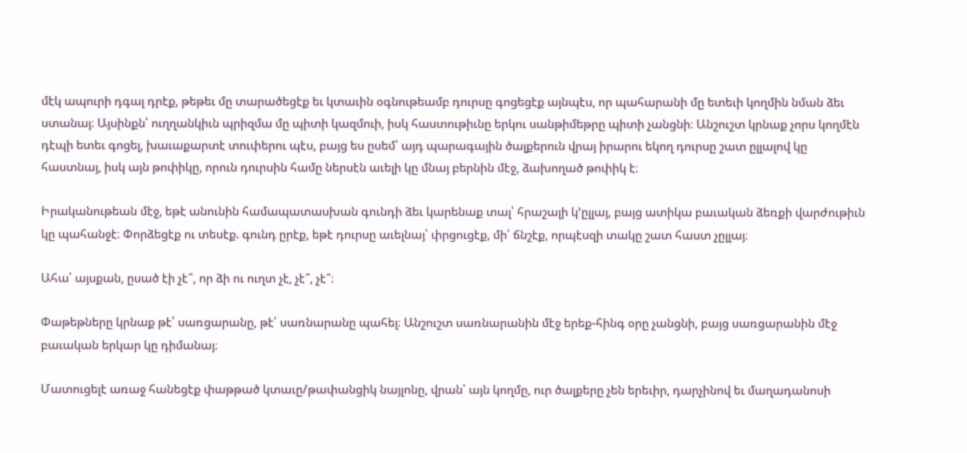մէկ ապուրի դգալ դրէք, թեթեւ մը տարածեցէք եւ կտաւին օգնութեամբ դուրսը գոցեցէք այնպէս, որ պահարանի մը ետեւի կողմին նման ձեւ ստանայ։ Այսինքն՝ ուղղանկիւն պրիզմա մը պիտի կազմուի, իսկ հաստութիւնը երկու սանթիմեթրը պիտի չանցնի։ Անշուշտ կրնաք չորս կողմէն դէպի ետեւ գոցել, խաւաքարտէ տուփերու պէս, բայց ես ըսեմ՝ այդ պարագային ծալքերուն վրայ իրարու եկող դուրսը շատ ըլլալով կը հաստնայ, իսկ այն թոփիկը, որուն դուրսին համը ներսէն աւելի կը մնայ բերնին մէջ, ձախողած թոփիկ է։

Իրականութեան մէջ, եթէ անունին համապատասխան գունդի ձեւ կարենաք տալ՝ հրաշալի կ’ըլլայ, բայց ատիկա բաւական ձեռքի վարժութիւն կը պահանջէ։ Փորձեցէք ու տեսէք. գունդ ըրէք, եթէ դուրսը աւելնայ՝ փրցուցէք, մի՛ ճնշէք, որպէսզի տակը շատ հաստ չըլլայ։

Ահա՛ այսքան, ըսած էի չէ՞, որ ձի ու ուղտ չէ, չէ՞, չէ՞։

Փաթեթները կրնաք թէ՛ սառցարանը, թէ՛ սառնարանը պահել։ Անշուշտ սառնարանին մէջ երեք-հինգ օրը չանցնի, բայց սառցարանին մէջ բաւական երկար կը դիմանայ։

Մատուցելէ առաջ հանեցէք փաթթած կտաւը/թափանցիկ նայլոնը, վրան՝ այն կողմը, ուր ծալքերը չեն երեւիր, դարչինով եւ մաղադանոսի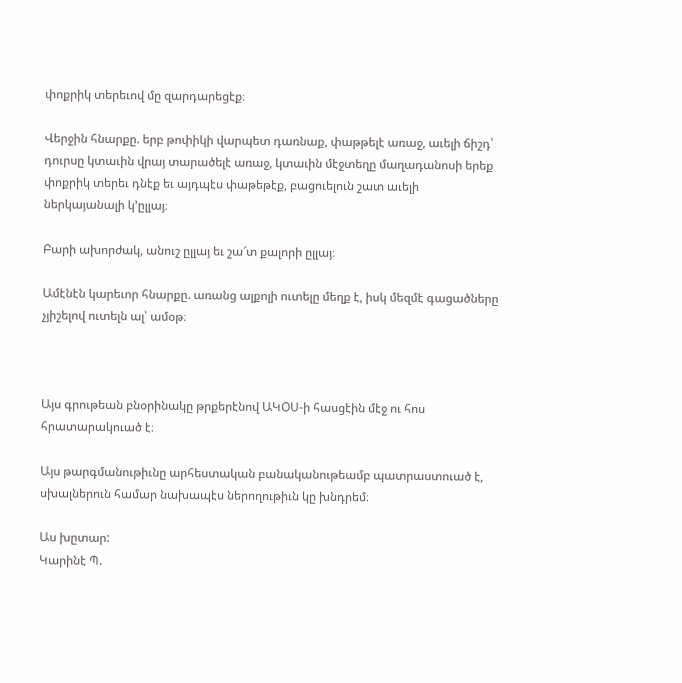փոքրիկ տերեւով մը զարդարեցէք։

Վերջին հնարքը. երբ թոփիկի վարպետ դառնաք, փաթթելէ առաջ, աւելի ճիշդ՝ դուրսը կտաւին վրայ տարածելէ առաջ, կտաւին մէջտեղը մաղադանոսի երեք փոքրիկ տերեւ դնէք եւ այդպէս փաթեթէք, բացուելուն շատ աւելի ներկայանալի կ’ըլլայ։

Բարի ախորժակ, անուշ ըլլայ եւ շա՜տ քալորի ըլլայ։

Ամէնէն կարեւոր հնարքը. առանց ալքոլի ուտելը մեղք է, իսկ մեզմէ գացածները չյիշելով ուտելն ալ՝ ամօթ։



Այս գրութեան բնօրինակը թրքերէնով ԱԿՕՍ-ի հասցէին մէջ ու հոս հրատարակուած է։

Այս թարգմանութիւնը արհեստական բանականութեամբ պատրաստուած է, սխալներուն համար նախապէս ներողութիւն կը խնդրեմ։

Աս խըտար:
Կարինէ Պ.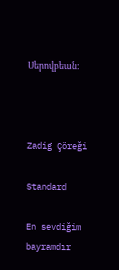Սերովբեան:



Zadig Çöreği

Standard

En sevdiğim bayramdır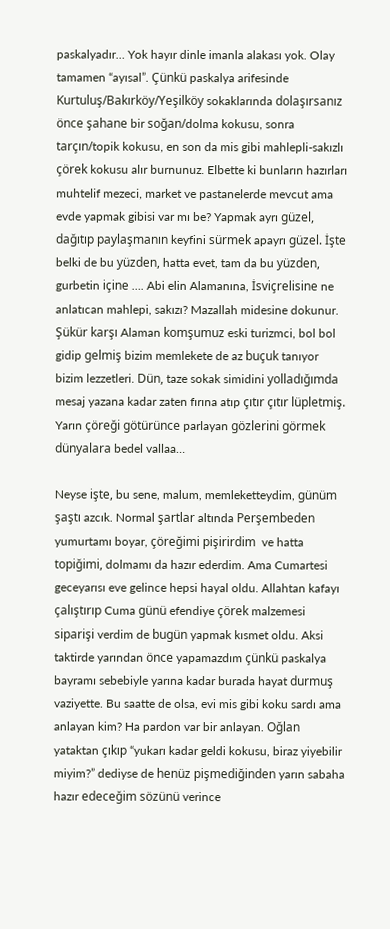paskalyadır… Yok hayır dinle imanla alakası yok. Olay tamamen “ayısal”. Çünkü paskalya arifesinde Kurtuluş/Bakırköy/Yeşilköy sokaklarında dolaşırsanız önce şahane bir soğan/dolma kokusu, sonra tarçın/topik kokusu, en son da mis gibi mahlepli-sakızlı çörek kokusu alır burnunuz. Elbette ki bunların hazırları muhtelif mezeci, market ve pastanelerde mevcut ama evde yapmak gibisi var mı be? Yapmak ayrı güzel, dağıtıp paylaşmanın keyfini sürmek apayrı güzel. İşte belki de bu yüzden, hatta evet, tam da bu yüzden, gurbetin içine …. Abi elin Alamanına, İsviçrelisine ne anlatıcan mahlepi, sakızı? Mazallah midesine dokunur. Şükür karşı Alaman komşumuz eski turizmci, bol bol gidip gelmiş bizim memlekete de az buçuk tanıyor bizim lezzetleri. Dün, taze sokak simidini yolladığımda mesaj yazana kadar zaten fırına atıp çıtır çıtır lüpletmiş. Yarın çöreği götürünce parlayan gözlerini görmek dünyalara bedel vallaa…

Neyse işte, bu sene, malum, memleketteydim, günüm şaştı azcık. Normal şartlar altında Perşembeden yumurtamı boyar, çöreğimi pişirirdim  ve hatta topiğimi, dolmamı da hazır ederdim. Ama Cumartesi geceyarısı eve gelince hepsi hayal oldu. Allahtan kafayı çalıştırıp Cuma günü efendiye çörek malzemesi siparişi verdim de bugün yapmak kısmet oldu. Aksi taktirde yarından önce yapamazdım çünkü paskalya bayramı sebebiyle yarına kadar burada hayat durmuş vaziyette. Bu saatte de olsa, evi mis gibi koku sardı ama anlayan kim? Ha pardon var bir anlayan. Oğlan yataktan çıkıp “yukarı kadar geldi kokusu, biraz yiyebilir miyim?” dediyse de henüz pişmediğinden yarın sabaha hazır edeceğim sözünü verince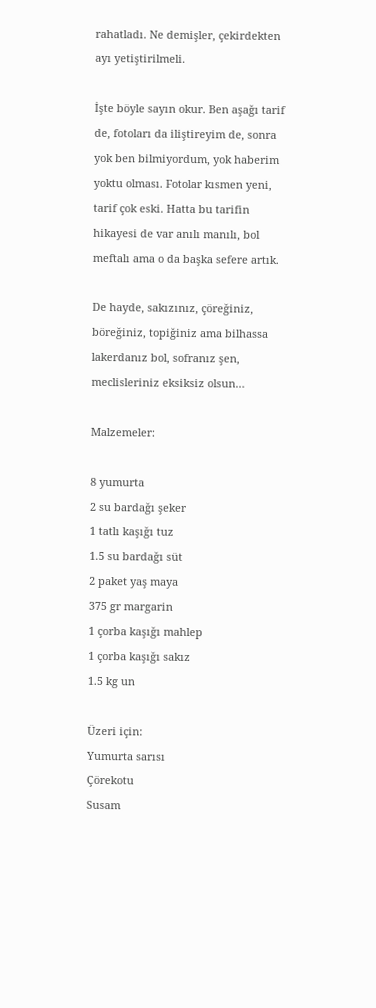rahatladı. Ne demişler, çekirdekten ayı yetiştirilmeli.

İşte böyle sayın okur. Ben aşağı tarif de, fotoları da iliştireyim de, sonra yok ben bilmiyordum, yok haberim yoktu olması. Fotolar kısmen yeni, tarif çok eski. Hatta bu tarifin hikayesi de var anılı manılı, bol meftalı ama o da başka sefere artık.

De hayde, sakızınız, çöreğiniz, böreğiniz, topiğiniz ama bilhassa lakerdanız bol, sofranız şen, meclisleriniz eksiksiz olsun…

Malzemeler:

8 yumurta
2 su bardağı şeker
1 tatlı kaşığı tuz
1.5 su bardağı süt
2 paket yaş maya
375 gr margarin
1 çorba kaşığı mahlep
1 çorba kaşığı sakız
1.5 kg un

Üzeri için:
Yumurta sarısı
Çörekotu
Susam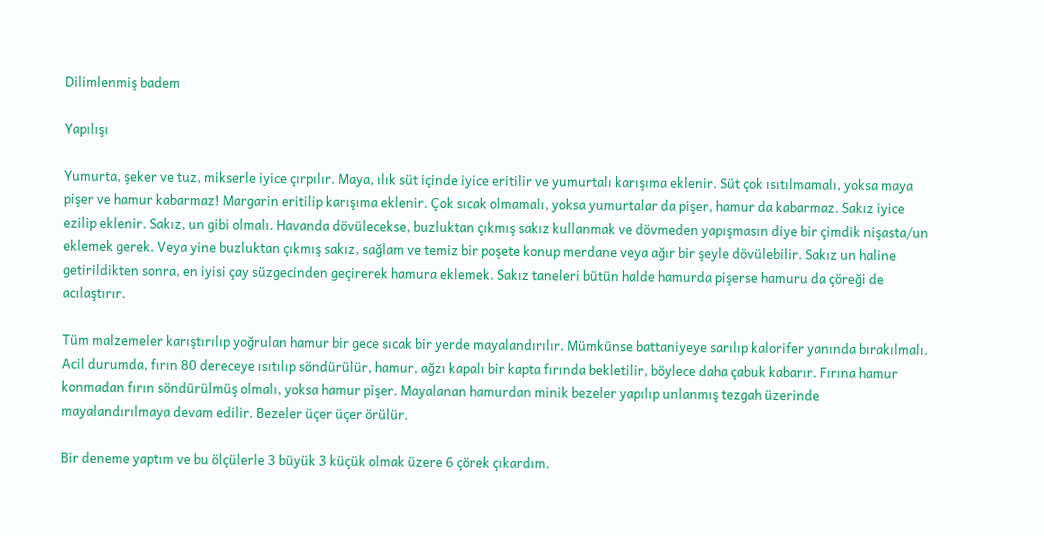Dilimlenmiş badem

Yapılışı

Yumurta, şeker ve tuz, mikserle iyice çırpılır. Maya, ılık süt içinde iyice eritilir ve yumurtalı karışıma eklenir. Süt çok ısıtılmamalı, yoksa maya pişer ve hamur kabarmaz! Margarin eritilip karışıma eklenir. Çok sıcak olmamalı, yoksa yumurtalar da pişer, hamur da kabarmaz. Sakız iyice ezilip eklenir. Sakız, un gibi olmalı. Havanda dövülecekse, buzluktan çıkmış sakız kullanmak ve dövmeden yapışmasın diye bir çimdik nişasta/un eklemek gerek. Veya yine buzluktan çıkmış sakız, sağlam ve temiz bir poşete konup merdane veya ağır bir şeyle dövülebilir. Sakız un haline getirildikten sonra, en iyisi çay süzgecinden geçirerek hamura eklemek. Sakız taneleri bütün halde hamurda pişerse hamuru da çöreği de acılaştırır.

Tüm malzemeler karıştırılıp yoğrulan hamur bir gece sıcak bir yerde mayalandırılır. Mümkünse battaniyeye sarılıp kalorifer yanında bırakılmalı. Acil durumda, fırın 80 dereceye ısıtılıp söndürülür, hamur, ağzı kapalı bir kapta fırında bekletilir, böylece daha çabuk kabarır. Fırına hamur konmadan fırın söndürülmüş olmalı, yoksa hamur pişer. Mayalanan hamurdan minik bezeler yapılıp unlanmış tezgah üzerinde mayalandırılmaya devam edilir. Bezeler üçer üçer örülür.

Bir deneme yaptım ve bu ölçülerle 3 büyük 3 küçük olmak üzere 6 çörek çıkardım.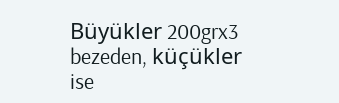Büyükler 200grx3 bezeden, küçükler ise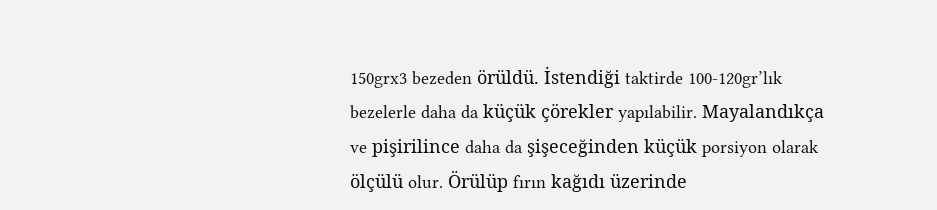150grx3 bezeden örüldü. İstendiği taktirde 100-120gr’lık bezelerle daha da küçük çörekler yapılabilir. Mayalandıkça ve pişirilince daha da şişeceğinden küçük porsiyon olarak ölçülü olur. Örülüp fırın kağıdı üzerinde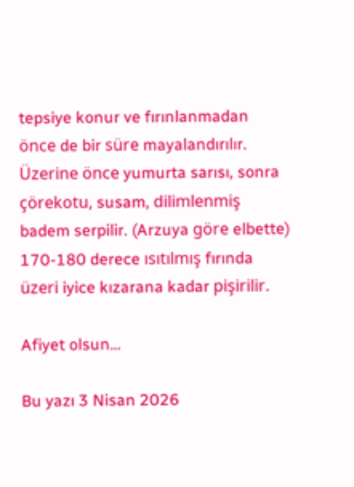tepsiye konur ve fırınlanmadan önce de bir süre mayalandırılır. Üzerine önce yumurta sarısı, sonra çörekotu, susam, dilimlenmiş badem serpilir. (Arzuya göre elbette) 170-180 derece ısıtılmış fırında üzeri iyice kızarana kadar pişirilir.

Afiyet olsun…

Bu yazı 3 Nisan 2026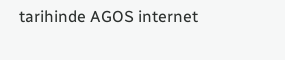tarihinde AGOS internet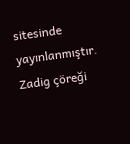sitesinde yayınlanmıştır. Zadig çöreği